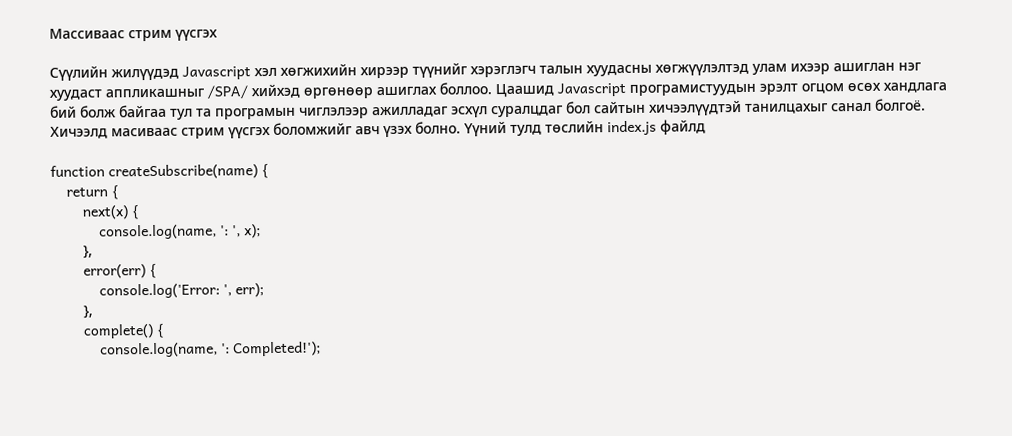Массиваас стрим үүсгэх

Сүүлийн жилүүдэд Javascript хэл хөгжихийн хирээр түүнийг хэрэглэгч талын хуудасны хөгжүүлэлтэд улам ихээр ашиглан нэг хуудаст аппликашныг /SPA/ хийхэд өргөнөөр ашиглах боллоо. Цаашид Javascript програмистуудын эрэлт огцом өсөх хандлага бий болж байгаа тул та програмын чиглэлээр ажилладаг эсхүл суралцдаг бол сайтын хичээлүүдтэй танилцахыг санал болгоё. Хичээлд масиваас стрим үүсгэх боломжийг авч үзэх болно. Үүний тулд төслийн index.js файлд

function createSubscribe(name) {
    return {
        next(x) {
            console.log(name, ': ', x);
        },
        error(err) {
            console.log('Error: ', err);
        },
        complete() {
            console.log(name, ': Completed!');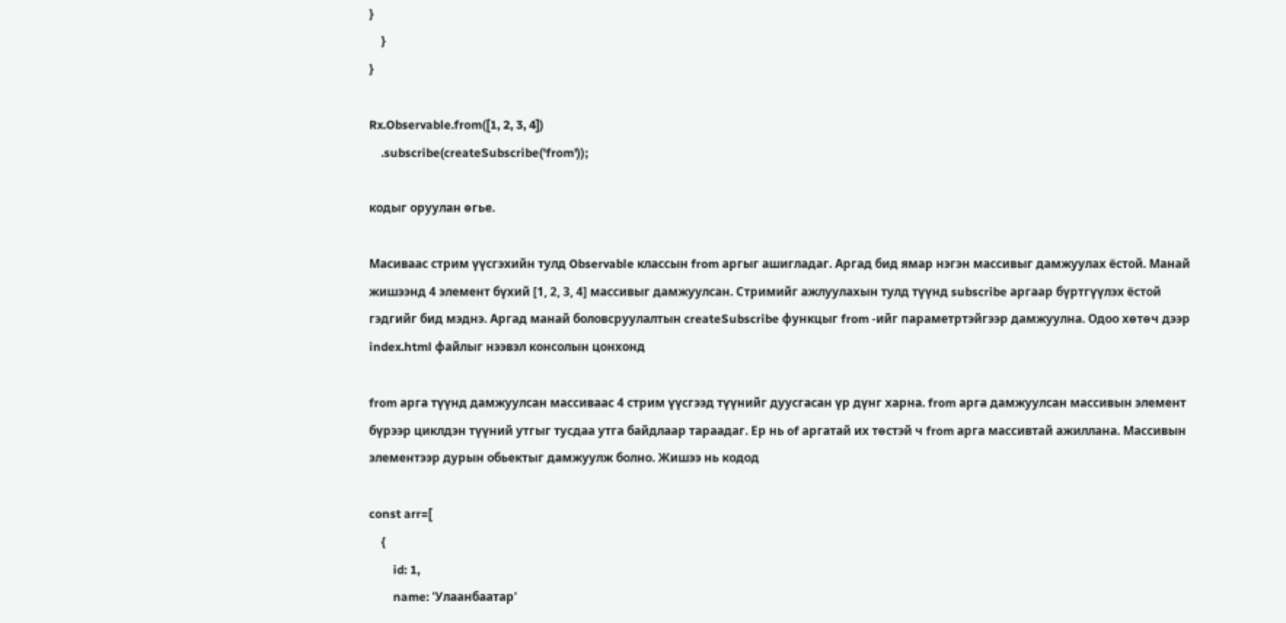}
    }
}

Rx.Observable.from([1, 2, 3, 4])
    .subscribe(createSubscribe('from'));

кодыг оруулан өгье.

Масиваас стрим үүсгэхийн тулд Observable классын from аргыг ашигладаг. Аргад бид ямар нэгэн массивыг дамжуулах ёстой. Манай жишээнд 4 элемент бүхий [1, 2, 3, 4] массивыг дамжуулсан. Стримийг ажлуулахын тулд түүнд subscribe аргаар бүртгүүлэх ёстой гэдгийг бид мэднэ. Аргад манай боловсруулалтын createSubscribe функцыг from -ийг параметртэйгээр дамжуулна. Одоо хөтөч дээр index.html файлыг нээвэл консолын цонхонд

from арга түүнд дамжуулсан массиваас 4 стрим үүсгээд түүнийг дуусгасан үр дүнг харна. from арга дамжуулсан массивын элемент бүрээр циклдэн түүний утгыг тусдаа утга байдлаар тараадаг. Ер нь of аргатай их төстэй ч from арга массивтай ажиллана. Массивын элементээр дурын обьектыг дамжуулж болно. Жишээ нь кодод

const arr=[
    {
        id: 1,
        name: 'Улаанбаатар'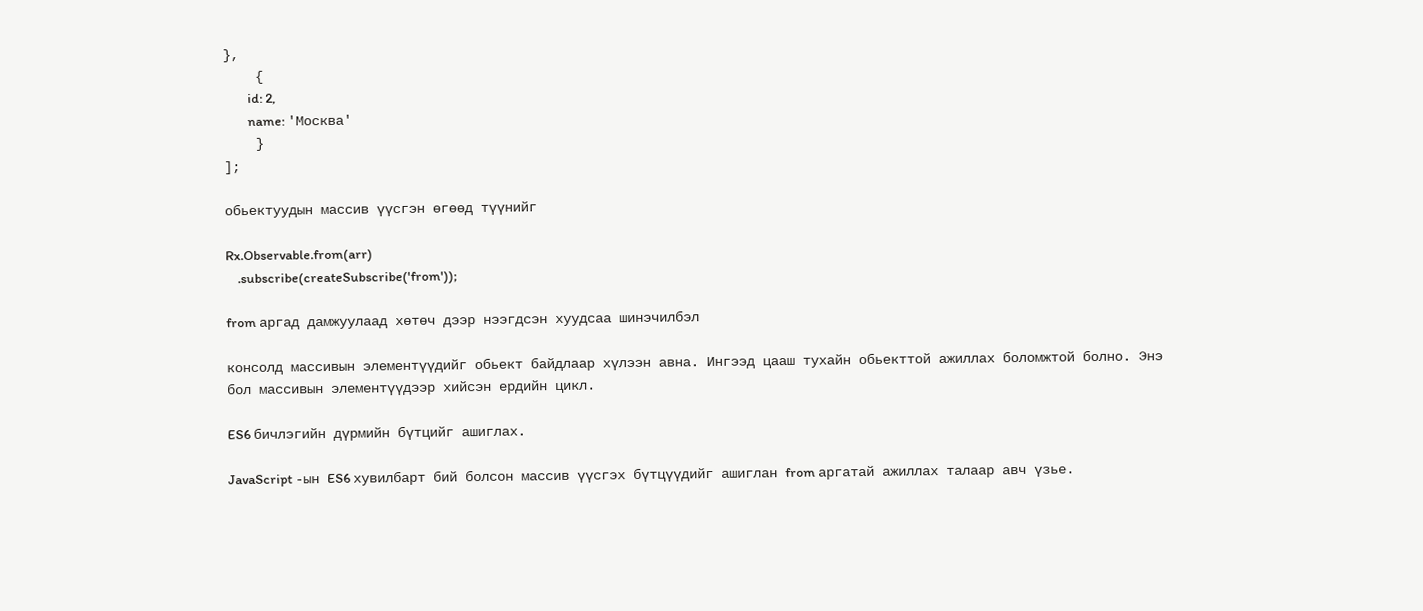},
    {
        id: 2,
        name: 'Москва'
    }
];

обьектуудын массив үүсгэн өгөөд түүнийг

Rx.Observable.from(arr)
    .subscribe(createSubscribe('from'));

from аргад дамжуулаад хөтөч дээр нээгдсэн хуудсаа шинэчилбэл

консолд массивын элементүүдийг обьект байдлаар хүлээн авна. Ингээд цааш тухайн обьекттой ажиллах боломжтой болно. Энэ бол массивын элементүүдээр хийсэн ердийн цикл.

ES6 бичлэгийн дүрмийн бүтцийг ашиглах.

JavaScript -ын ES6 хувилбарт бий болсон массив үүсгэх бүтцүүдийг ашиглан from аргатай ажиллах талаар авч үзье.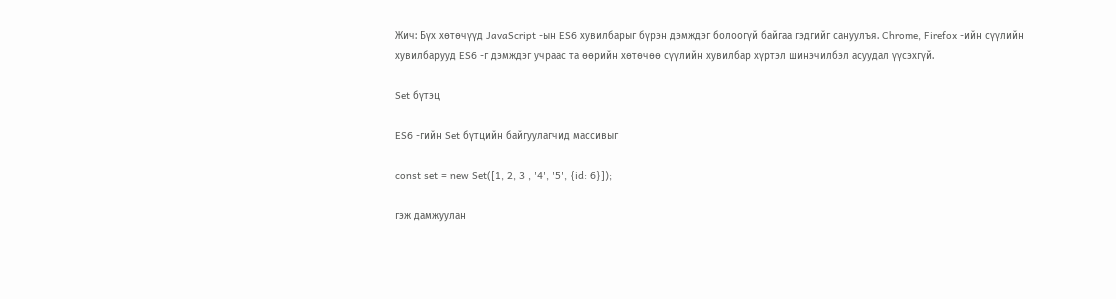Жич: Бүх хөтөчүүд JavaScript -ын ES6 хувилбарыг бүрэн дэмждэг болоогүй байгаа гэдгийг сануулъя. Chrome, Firefox -ийн сүүлийн хувилбарууд ES6 -г дэмждэг учраас та өөрийн хөтөчөө сүүлийн хувилбар хүртэл шинэчилбэл асуудал үүсэхгүй.

Set бүтэц

ES6 -гийн Set бүтцийн байгуулагчид массивыг

const set = new Set([1, 2, 3 , '4', '5', {id: 6}]);

гэж дамжуулан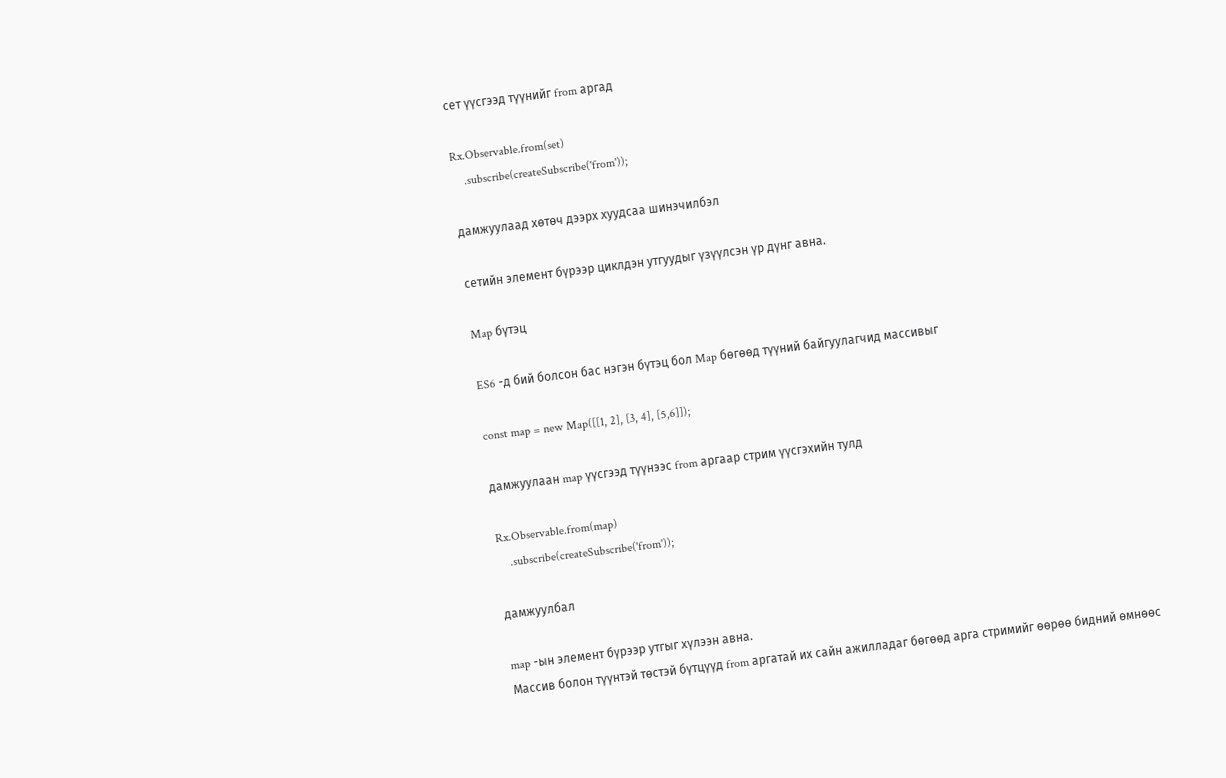сет үүсгээд түүнийг from аргад

Rx.Observable.from(set)
    .subscribe(createSubscribe('from'));

дамжуулаад хөтөч дээрх хуудсаа шинэчилбэл

сетийн элемент бүрээр циклдэн утгуудыг үзүүлсэн үр дүнг авна.

Map бүтэц

ES6 -д бий болсон бас нэгэн бүтэц бол Map бөгөөд түүний байгуулагчид массивыг

const map = new Map([[1, 2], [3, 4], [5,6]]);

дамжуулаан map үүсгээд түүнээс from аргаар стрим үүсгэхийн тулд

Rx.Observable.from(map)
    .subscribe(createSubscribe('from'));

дамжуулбал

map -ын элемент бүрээр утгыг хүлээн авна.
Массив болон түүнтэй төстэй бүтцүүд from аргатай их сайн ажилладаг бөгөөд арга стримийг өөрөө бидний өмнөөс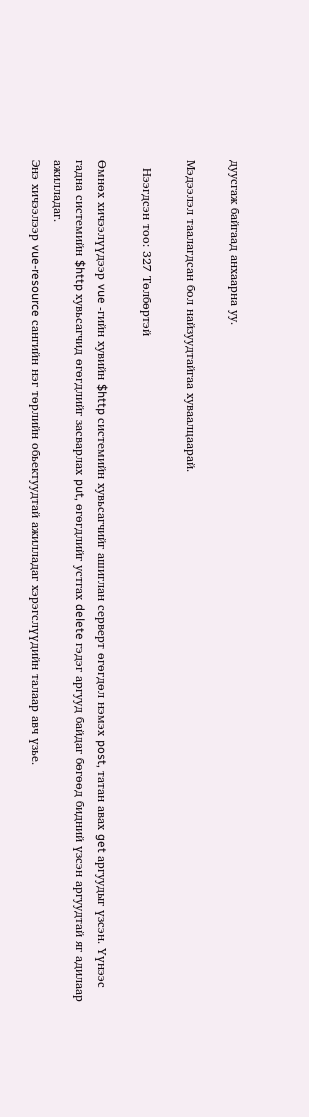дуусгаж байгаад анхаарна уу.

Мэдээлэл таалагдсан бол найзуудтайгаа хуваалцаарай.

  Нээгдсэн тоо: 327 Төлбөртэй

Өмнөх хичээлүүдээр vue -гийн хувийн $http системийн хувьсагчийг ашиглан серверт өгөгдөл нэмэх post, татан авах get аргуудыг үзсэн. Үүнээс гадна системийн $http хувьсагчид өгөгдлийг засварлах put, өгөгдлийг устгах delete гэдэг аргууд байдаг бөгөөд бидний үзсэн аргуудтай яг адилаар ажилладаг.
Энэ хичээлээр vue-resource сангийн нэг төрлийн обьектуудтай ажилладаг хэрэгслүүдийн талаар авч үзье.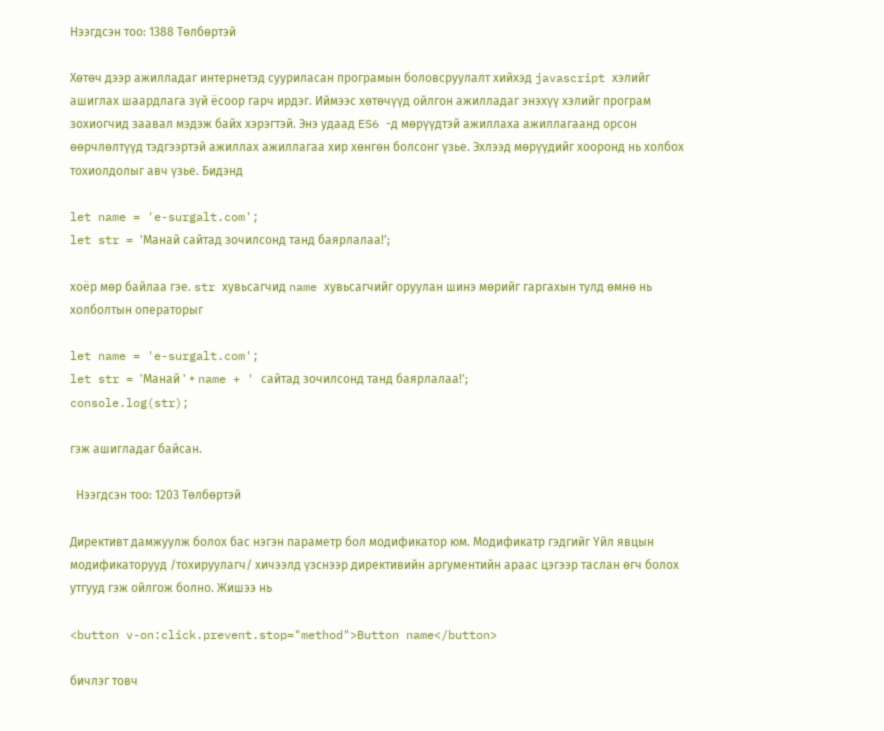Нээгдсэн тоо: 1388 Төлбөртэй

Хөтөч дээр ажилладаг интернетэд сууриласан програмын боловсруулалт хийхэд javascript хэлийг ашиглах шаардлага зүй ёсоор гарч ирдэг. Иймээс хөтөчүүд ойлгон ажилладаг энэхүү хэлийг програм зохиогчид заавал мэдэж байх хэрэгтэй. Энэ удаад ES6 -д мөрүүдтэй ажиллаха ажиллагаанд орсон өөрчлөлтүүд тэдгээртэй ажиллах ажиллагаа хир хөнгөн болсонг үзье. Эхлээд мөрүүдийг хооронд нь холбох тохиолдолыг авч үзье. Бидэнд

let name = 'e-surgalt.com';
let str = 'Манай сайтад зочилсонд танд баярлалаа!';

хоёр мөр байлаа гэе. str хувьсагчид name хувьсагчийг оруулан шинэ мөрийг гаргахын тулд өмнө нь холболтын операторыг

let name = 'e-surgalt.com';
let str = 'Манай ' + name + ' сайтад зочилсонд танд баярлалаа!';
console.log(str);

гэж ашигладаг байсан.

  Нээгдсэн тоо: 1203 Төлбөртэй

Директивт дамжуулж болох бас нэгэн параметр бол модификатор юм. Модификатр гэдгийг Үйл явцын модификаторууд /тохируулагч/ хичээлд үзснээр директивийн аргументийн араас цэгээр таслан өгч болох утгууд гэж ойлгож болно. Жишээ нь

<button v-on:click.prevent.stop="method">Button name</button>

бичлэг товч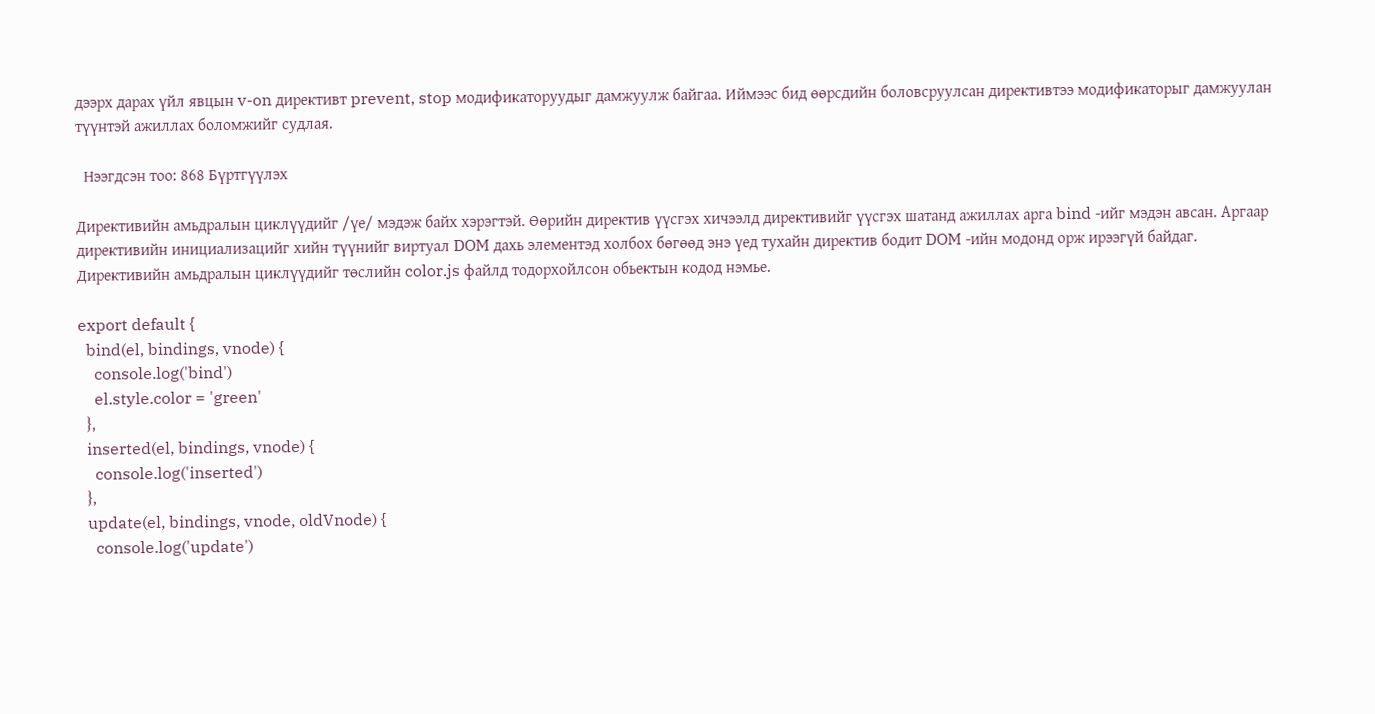дээрх дарах үйл явцын v-on директивт prevent, stop модификаторуудыг дамжуулж байгаа. Иймээс бид өөрсдийн боловсруулсан директивтээ модификаторыг дамжуулан түүнтэй ажиллах боломжийг судлая.

  Нээгдсэн тоо: 868 Бүртгүүлэх

Директивийн амьдралын циклүүдийг /үе/ мэдэж байх хэрэгтэй. Өөрийн директив үүсгэх хичээлд директивийг үүсгэх шатанд ажиллах арга bind -ийг мэдэн авсан. Аргаар директивийн инициализацийг хийн түүнийг виртуал DOM дахь элементэд холбох бөгөөд энэ үед тухайн директив бодит DOM -ийн модонд орж ирээгүй байдаг. Директивийн амьдралын циклүүдийг төслийн color.js файлд тодорхойлсон обьектын кодод нэмье.

export default {
  bind(el, bindings, vnode) {
    console.log('bind')
    el.style.color = 'green'
  },
  inserted(el, bindings, vnode) {
    console.log('inserted')
  },
  update(el, bindings, vnode, oldVnode) {
    console.log('update')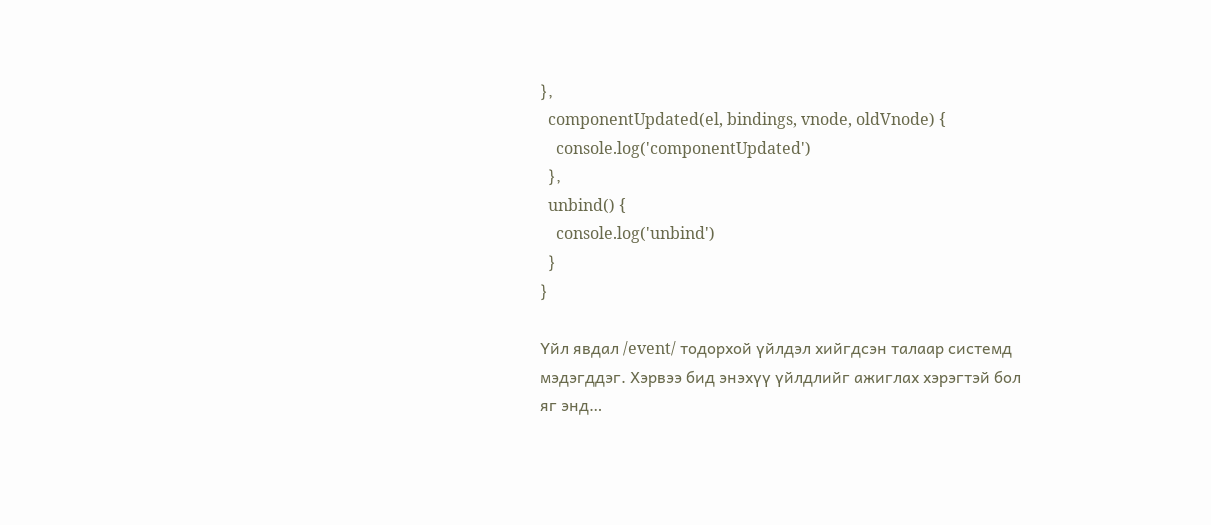},
  componentUpdated(el, bindings, vnode, oldVnode) {
    console.log('componentUpdated')
  },
  unbind() {
    console.log('unbind')
  }
}

Үйл явдал /event/ тодорхой үйлдэл хийгдсэн талаар системд мэдэгддэг. Хэрвээ бид энэхүү үйлдлийг ажиглах хэрэгтэй бол яг энд…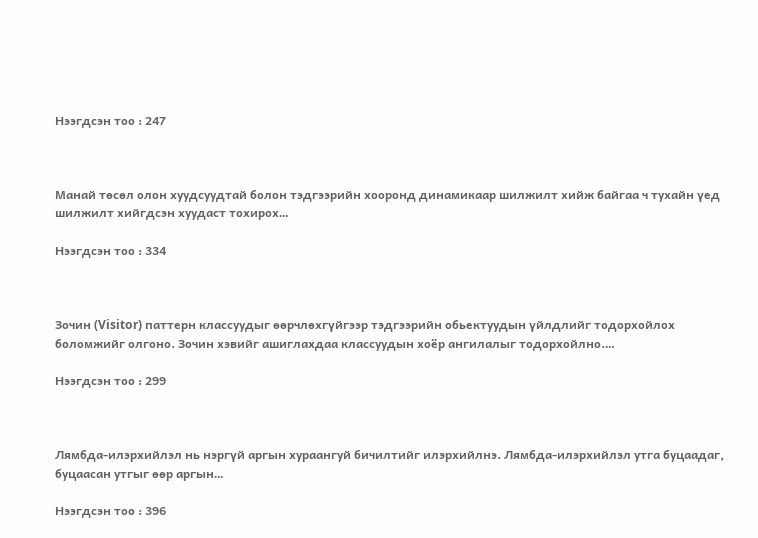Нээгдсэн тоо : 247



Манай төсөл олон хуудсуудтай болон тэдгээрийн хооронд динамикаар шилжилт хийж байгаа ч тухайн үед шилжилт хийгдсэн хуудаст тохирох…

Нээгдсэн тоо : 334



Зочин (Visitor) паттерн классуудыг өөрчлөхгүйгээр тэдгээрийн обьектуудын үйлдлийг тодорхойлох боломжийг олгоно. Зочин хэвийг ашиглахдаа классуудын хоёр ангилалыг тодорхойлно.…

Нээгдсэн тоо : 299



Лямбда-илэрхийлэл нь нэргүй аргын хураангуй бичилтийг илэрхийлнэ. Лямбда-илэрхийлэл утга буцаадаг, буцаасан утгыг өөр аргын…

Нээгдсэн тоо : 396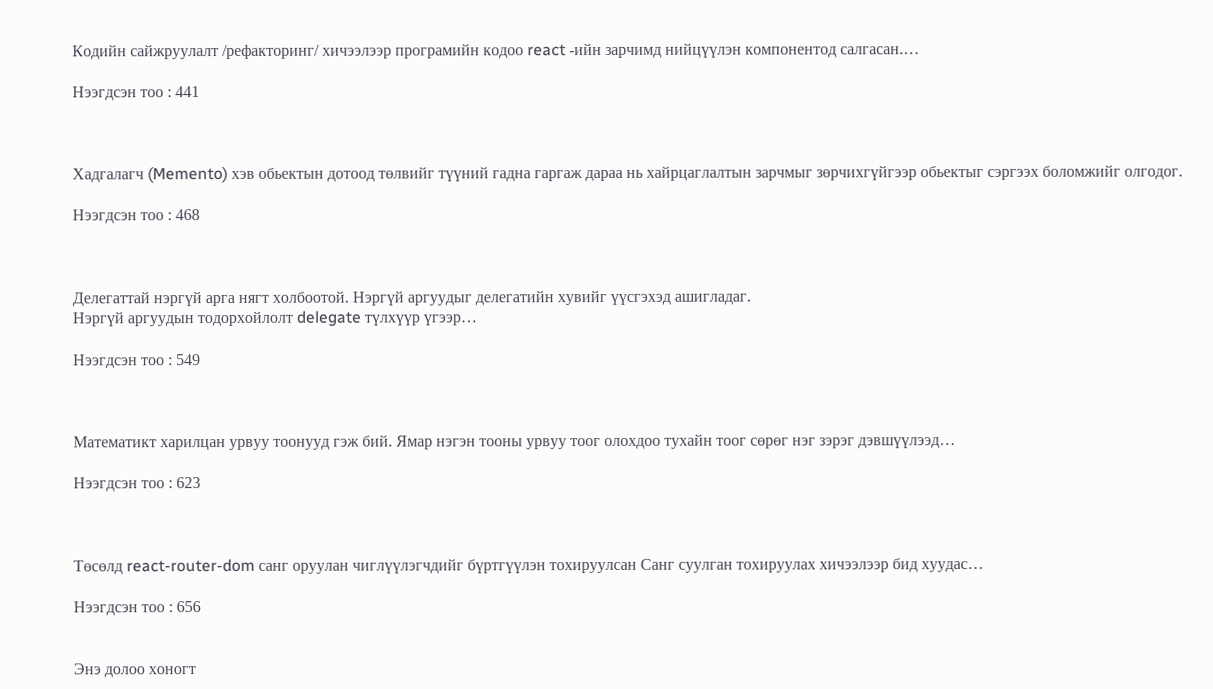Кодийн сайжруулалт /рефакторинг/ хичээлээр програмийн кодоо react -ийн зарчимд нийцүүлэн компонентод салгасан.…

Нээгдсэн тоо : 441



Хадгалагч (Memento) хэв обьектын дотоод төлвийг түүний гадна гаргаж дараа нь хайрцаглалтын зарчмыг зөрчихгүйгээр обьектыг сэргээх боломжийг олгодог.

Нээгдсэн тоо : 468



Делегаттай нэргүй арга нягт холбоотой. Нэргүй аргуудыг делегатийн хувийг үүсгэхэд ашигладаг.
Нэргүй аргуудын тодорхойлолт delegate түлхүүр үгээр…

Нээгдсэн тоо : 549



Математикт харилцан урвуу тоонууд гэж бий. Ямар нэгэн тооны урвуу тоог олохдоо тухайн тоог сөрөг нэг зэрэг дэвшүүлээд…

Нээгдсэн тоо : 623



Төсөлд react-router-dom санг оруулан чиглүүлэгчдийг бүртгүүлэн тохируулсан Санг суулган тохируулах хичээлээр бид хуудас…

Нээгдсэн тоо : 656


Энэ долоо хоногт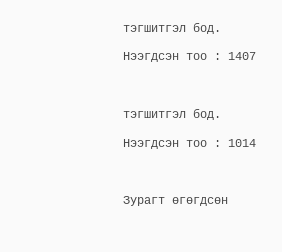тэгшитгэл бод.

Нээгдсэн тоо : 1407



тэгшитгэл бод.

Нээгдсэн тоо : 1014



Зурагт өгөгдсөн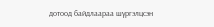дотоод байдлаараа шүргэлцсэн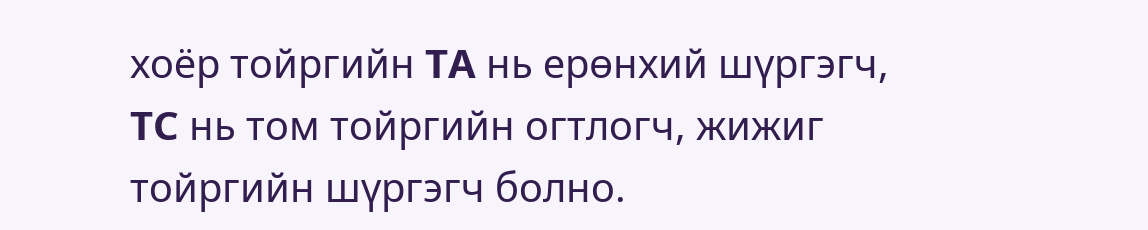хоёр тойргийн TA нь ерөнхий шүргэгч, TC нь том тойргийн огтлогч, жижиг тойргийн шүргэгч болно.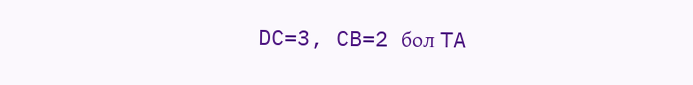DC=3, CB=2 бол TA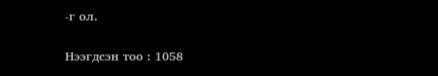-г ол.

Нээгдсэн тоо : 1058